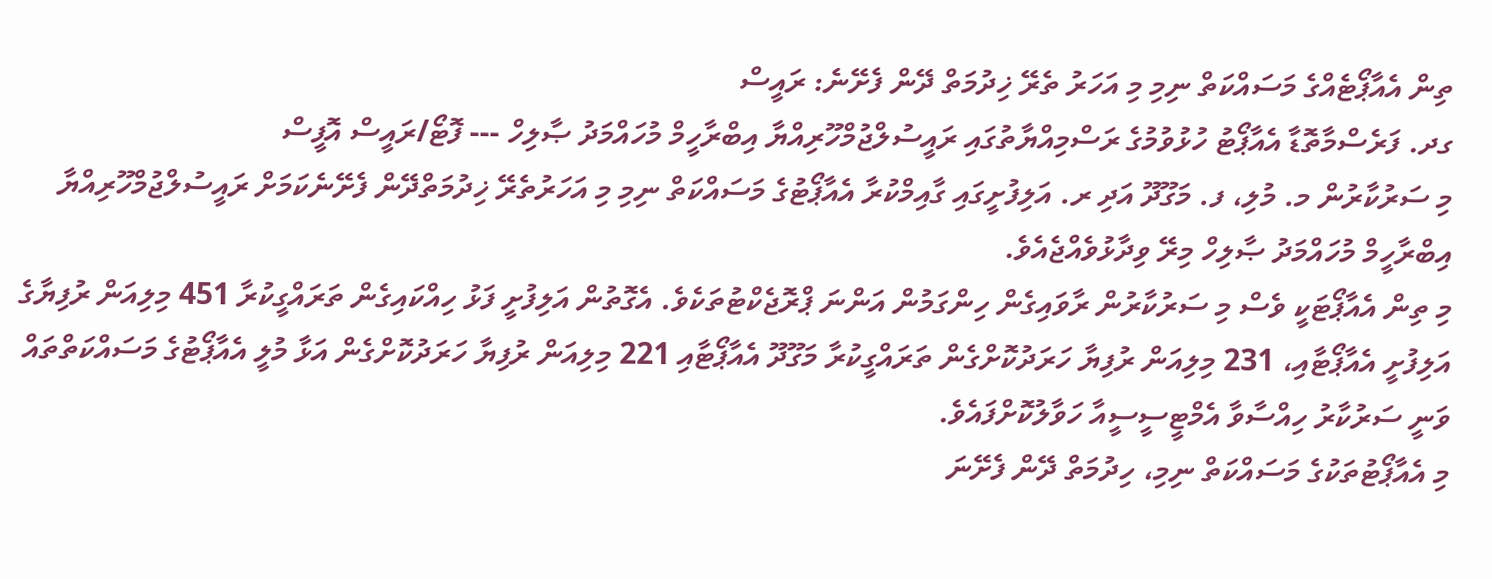ތިން އެއާޕޯޓެއްގެ މަސައްކަތް ނިމި މި އަހަރު ތެރޭ ޚިދުމަތް ދޭން ފެށޭނެ: ރައީސް
ގދ. ފަރެސްމާތޮޑާ އެއާޕޯޓު ހުޅުވުމުގެ ރަސްމިއްޔާތުގައި ރައީސުލްޖުމްހޫރިއްޔާ އިބްރާހީމް މުހައްމަދު ޞާލިހް --- ފޮޓޯ/ރައީސް އޮފީސް
މި ސަރުކާރުން މ. މުލި، ފ. މަގޫދޫ އަދި ރ. އަލިފުށީގައި ގާއިމްކުރާ އެއާޕޯޓުގެ މަސައްކަތް ނިމި މި އަހަރުތެރޭ ޚިދުމަތްދޭން ފެށޭނެކަމަށް ރައީސުލްޖުމްހޫރިއްޔާ އިބްރާހީމް މުހައްމަދު ޞާލިހް މިރޭ ވިދާޅުވެއްޖެއެވެ.
މި ތިން އެއާޕޯޓަކީ ވެސް މި ސަރުކާރުން ރާވައިގެން ހިންގަމުން އަންނަ ޕްރޮޖެކްޓުތަކެވެ. އެގޮތުން އަލިފުށީ ފަޅު ހިއްކައިގެން ތަރައްގީކުރާ 451 މިލިއަން ރުފިޔާގެ އަލިފުށީ އެއާޕޯޓާއި، 231 މިލިއަން ރުފިޔާ ހަރަދުކޮށްގެން ތަރައްގީކުރާ މަގޫދޫ އެއާޕޯޓާއި 221 މިލިއަން ރުފިޔާ ހަރަދުކޮށްގެން އަޅާ މުލީ އެއާޕޯޓުގެ މަސައްކަތްތައް ވަނީ ސަރުކާރު ހިއްސާވާ އެމްޓީސީސީއާ ހަވާލުކޮށްފައެވެ.
މި އެއާޕޯޓުތަކުގެ މަސައްކަތް ނިމި، ހިދުމަތް ދޭން ފެށޭނަ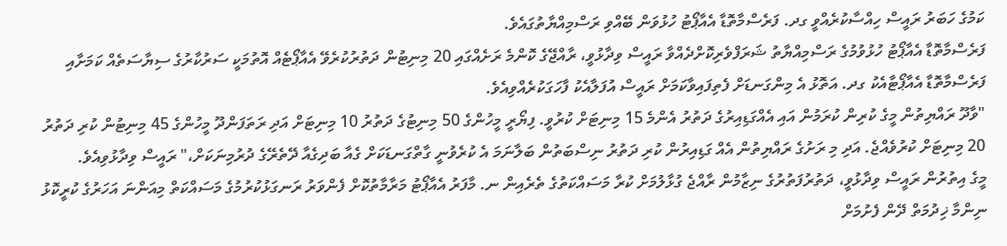ކަމުގެ ހަބަރު ރައީސް ހިއްސާކުރެއްވީ ގދ. ފަރެސްމާތޮޑާ އެއާޕޯޓު ހުޅުވަން ބޭއްވި ރަސްމިއްޔާތުގައެވެ.
ފަރެސްމާތޮޑާ އެއާޕޯޓު ހުޅުވުމުގެ ރަސްމިއްޔާތު ޝަރަފްވެރިކޮށްދެއްވާ ރައީސް ވިދާޅުވީ، ރާއްޖޭގެ ކޮންމެ ރަށެއްގައި 20 މިނިޓުން ދަތުރުކުރެވޭ އެއާޕޯޓެއް އޮތުމަކީ ސަރުކާރުގެ ސިޔާސަތެއް ކަމަށާއި ފަރެސްމާތޮޑާ އެއާޕޯޓާއެކު ގދ. އަތޮޅު އެ މިންގަނޑަށް ފެތިފައިވާކަމަށް ރައީސް އުފަލާއެކު ފާހަގަކުރެއްވިއެވެ.
"ވާދޫ ރައްޔިތުން މީގެ ކުރިން ކުރަމުން އައި އެއްގަޑިއިރުގެ ދަތުރު އެންމެ 15 މިނިޓަށް ކުރުވީ. ފިޔޯރީ މީހުންގެ 50 މިނިޓުގެ ދަތުރު 10 މިނިޓަށް އަދި ރަތަފަންދޫ މީހުންގެ 45 މިނިޓުން ކުރި ދަތުރު 20 މިނިޓަށް ކުރުވެއްޖެ. އަދި މި ރަށުގެ ރައްޔިތުން އެއް ގަޑިއިރުން ކުރި ދަތުރު ނިސްބަތުން ބަލާނަމަ އެ ކުރެވުނީ ގާތްގަނޑަކަށް ގެއާ ބަދިގެއާ ދޭތެރޭގެ ދުރުމިނަކަށް،" ރައީސް ވިދާޅުވިއެވެ.
މީގެ އިތުރުން ރައީސް ވިދާޅުވީ، ދަތުރުފަތުރުގެ ނިޒާމުން ރާއްޖެ ގުޅާލުމަށް ކުރާ މަސައްކަތުގެ ތެރެއިން ނ. މާފަރު އެއާޕޯޓު މަރާމާތުކޮށް ފެންވަރު ރަނގަޅުކުރުމުގެ މަސައްކަތް މިއަންނަ އަހަރުގެ ކުރީކޮޅު ނިންމާ ޚިދުމަތް ދޭން ފެށުމަށް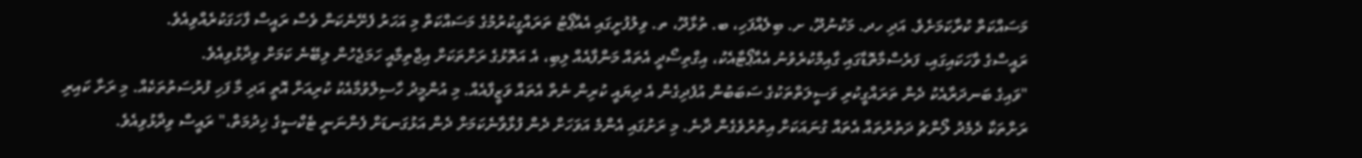މަސައްކަތް ކުރާކަމަށެވެ. އަދި ހދ. މަކުނުދޫ، ށ. ބިލެއްފަހި، ބ. ތުޅާދޫ، ތ. ވިލުފުށީގައި އެއާޕޯޓު ތަރައްގީކުރުމުގެ މަސައްކަތް މި އަހަރު ފެށޭނެކަން ވެސް ރައީސް ފާހަގަކުރެއްވިއެވެ.
ރައީސްގެ ވާހަކައިގައި، ފަރެސްމާތޮޑާގައި ގާއިމްކުރެވުނު އެއާޕޯޓާއެކު، އިގްތިސޯދީ އެތައް މަންފާއެއް ލިބި، އެ އަތޮޅުގެ ރަށްތަކަށް އިޖްތިމާއީ ހަމަޖެހުން ލިބޭނެ ކަމަށް ވިދާޅުވިއެވެ.
"ވައިގެ ބަނދަރާއެކު ދެން ތަރައްގީކުރި ވަސީލަތްތަކުގެ ސަބަބުން އުފެދިގެން އެ ދިޔައީ ކުރިން ނެތް އެތައް ވަޒީފާއެއް. މި އުންމީދު ހާސިލްވުމާއެކު ކުރިއަށް އޮތީ އަދި މާ ފަހި ފުރުސަތުތަކެއް. މި ރަށާ ކައިރި ރަށްތަކާ ދެމެދު ލޯންޗު ދަތުރުތައް އެތައް ގުނައަކަށް އިތުރުވެގެން ދާނެ. މި ރަށުގައި އެންމެ އަވަހަށް ދެން ފުޅާވާނެކަމަށް ދެން އަޅުގަނޑަށް ފެންނަނީ ޓެކްސީގެ ޚިދުމަތް،" ރައީސް ވިދާޅުވިއެވެ.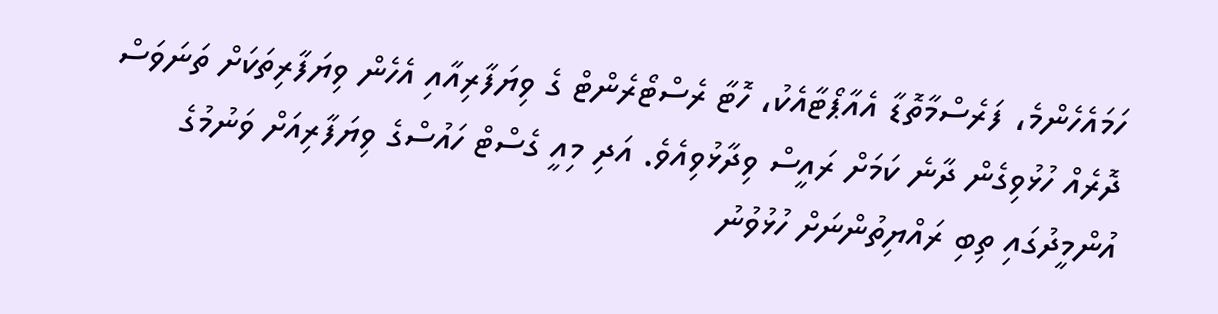ހަމައެހެންމެ، ފަރެސްމާތޮޑާ އެއާޕޯޓާއެކު، ހޮޓާ ރެސްޓޯރެންޓް ގެ ވިޔަފާރިއާއި އެހެން ވިޔަފާރިތަކަށް ތަނަވަސް ދޮރެއް ހުޅުވިގެން ދާނެ ކަމަށް ރައީސް ވިދާޅުވިއެވެ. އަދި މިއީ ގެސްޓް ހައުސްގެ ވިޔަފާރިއަށް ވަނުމުގެ އުންމީދުގައި ތިބި ރައްޔިތުންނަށް ހުޅުވުނު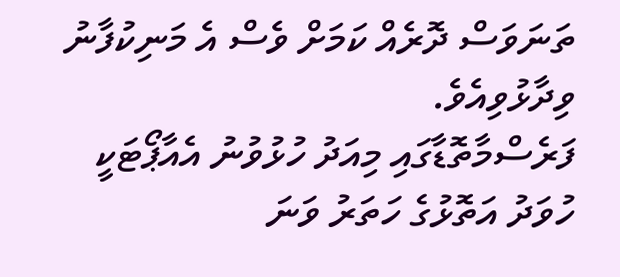ތަނަވަސް ދޮރެއް ކަމަށް ވެސް އެ މަނިކުފާނު ވިދާޅުވިއެވެ.
ފަރެސްމާތޮޑާގައި މިއަދު ހުޅުވުނު އެއާޕޯޓަކީ ހުވަދު އަތޮޅުގެ ހަތަރު ވަނަ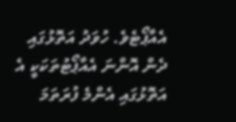އެއާޕޯޓެވެ. ހުވަދު އަތޮޅުގައި ދެން އޮންނަ އެއާޕޯޓުތަކަކީ އެ އަތޮޅުގައި އެންމެ ފުރަތަމަ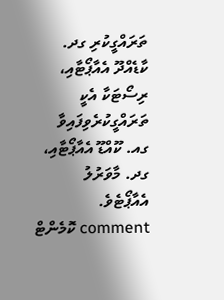ތަރައްގީކުރި ގދ. ކާޑެއްދޫ އެއާޕޯޓާއި، ރިސޯޓަކާ އެކީ ތަރައްގީކުރެވިފައިވާ ގއ. ކޫއްޑޫ އެއާޕޯޓާއި، ގދ. މާވަރުލު އެއާޕޯޓެވެ.
comment ކޮމެންޓް